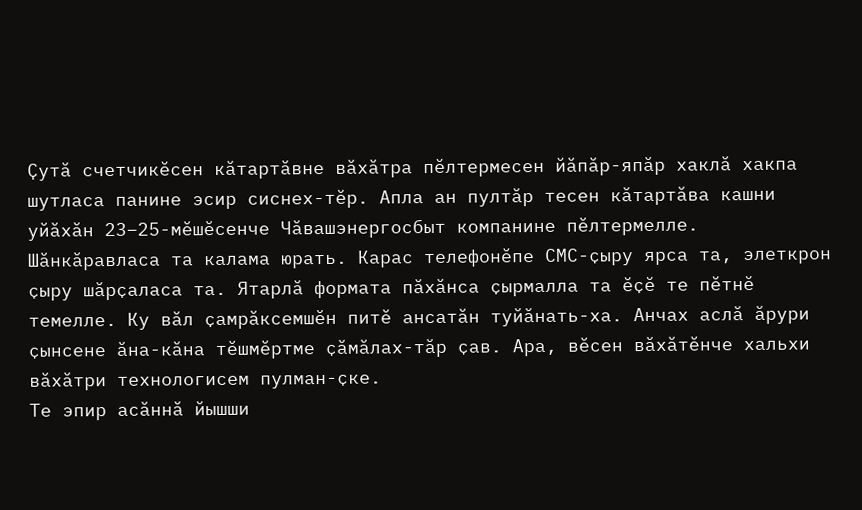Ҫутӑ счетчикӗсен кӑтартӑвне вӑхӑтра пӗлтермесен йӑпӑр-япӑр хаклӑ хакпа шутласа панине эсир сиснех-тӗр. Апла ан пултӑр тесен кӑтартӑва кашни уйӑхӑн 23–25-мӗшӗсенче Чӑвашэнергосбыт компанине пӗлтермелле. Шӑнкӑравласа та калама юрать. Карас телефонӗпе СМС-ҫыру ярса та, элеткрон ҫыру шӑрҫаласа та. Ятарлӑ формата пӑхӑнса ҫырмалла та ӗҫӗ те пӗтнӗ темелле. Ку вӑл ҫамрӑксемшӗн питӗ ансатӑн туйӑнать-ха. Анчах аслӑ ӑрури ҫынсене ӑна-кӑна тӗшмӗртме ҫӑмӑлах-тӑр ҫав. Ара, вӗсен вӑхӑтӗнче хальхи вӑхӑтри технологисем пулман-ҫке.
Те эпир асӑннӑ йышши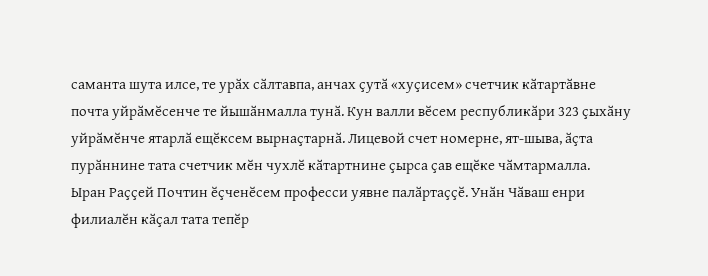саманта шута илсе, те урӑх сӑлтавпа, анчах ҫутӑ «хуҫисем» счетчик кӑтартӑвне почта уйрӑмӗсенче те йышӑнмалла тунӑ. Кун валли вӗсем республикӑри 323 ҫыхӑну уйрӑмӗнче ятарлӑ ещӗксем вырнаҫтарнӑ. Лицевой счет номерне, ят-шыва, ӑҫта пурӑннине тата счетчик мӗн чухлӗ кӑтартнине ҫырса ҫав ещӗке чӑмтармалла.
Ыран Раҫҫей Почтин ӗҫченӗсем професси уявне палӑртаҫҫӗ. Унӑн Чӑваш енри филиалӗн кӑҫал тата тепӗр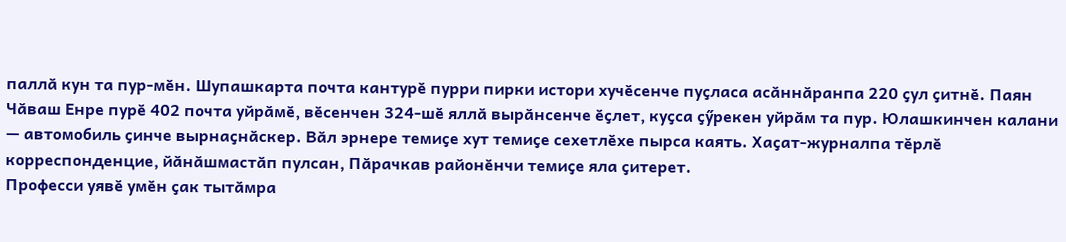паллӑ кун та пур-мӗн. Шупашкарта почта кантурӗ пурри пирки истори хучӗсенче пуҫласа асӑннӑранпа 220 ҫул ҫитнӗ. Паян Чӑваш Енре пурӗ 402 почта уйрӑмӗ, вӗсенчен 324-шӗ яллӑ вырӑнсенче ӗҫлет, куҫса ҫӳрекен уйрӑм та пур. Юлашкинчен калани — автомобиль ҫинче вырнаҫнӑскер. Вӑл эрнере темиҫе хут темиҫе сехетлӗхе пырса каять. Хаҫат-журналпа тӗрлӗ корреспонденцие, йӑнӑшмастӑп пулсан, Пӑрачкав районӗнчи темиҫе яла ҫитерет.
Професси уявӗ умӗн ҫак тытӑмра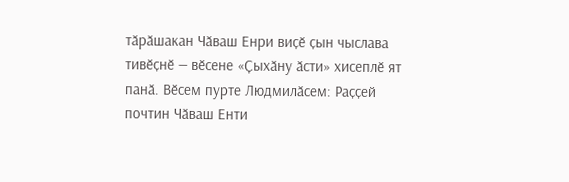тӑрӑшакан Чӑваш Енри виҫӗ ҫын чыслава тивӗҫнӗ — вӗсене «Ҫыхӑну ӑсти» хисеплӗ ят панӑ. Вӗсем пурте Людмилӑсем: Раҫҫей почтин Чӑваш Енти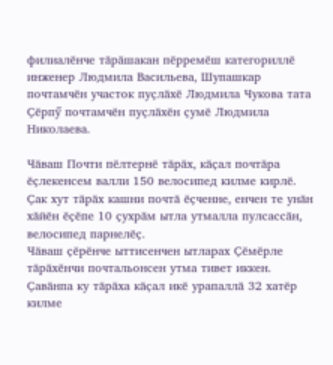филиалӗнче тӑрӑшакан пӗрремӗш категориллӗ инженер Людмила Васильева, Шупашкар почтамчӗн участок пуҫлӑхӗ Людмила Чукова тата Ҫӗрпӳ почтамчӗн пуҫлӑхӗн ҫумӗ Людмила Николаева.

Чӑваш Почти пӗлтернӗ тӑрӑх, кӑҫал почтӑра ӗҫлекенсем валли 150 велосипед килме кирлӗ. Ҫак хут тӑрӑх кашни почтӑ ӗҫченне, енчен те унӑн хӑйӗн ӗҫӗпе 10 ҫухрӑм ытла утмалла пулсассӑн, велосипед парнелӗҫ.
Чӑваш ҫӗрӗнче ыттисенчен ытларах Ҫӗмӗрле тӑрӑхӗнчи почтальонсен утма тивет иккен. Ҫавӑнпа ку тӑрӑха кӑҫал икӗ урапаллӑ 32 хатӗр килме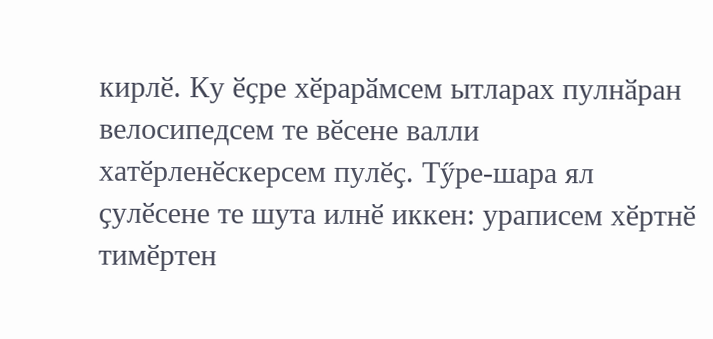кирлӗ. Ку ӗҫре хӗрарӑмсем ытларах пулнӑран велосипедсем те вӗсене валли хатӗрленӗскерсем пулӗҫ. Тӳре-шара ял ҫулӗсене те шута илнӗ иккен: ураписем хӗртнӗ тимӗртен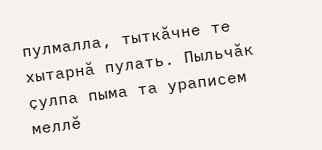пулмалла, тыткӑчне те хытарнӑ пулать. Пыльчӑк ҫулпа пыма та ураписем меллӗ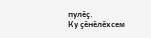пулӗҫ.
Ку ҫӗнӗлӗхсем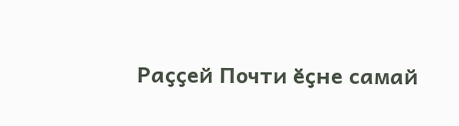Раҫҫей Почти ӗҫне самай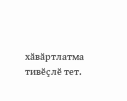хӑвӑртлатма тивӗҫлӗ тет.